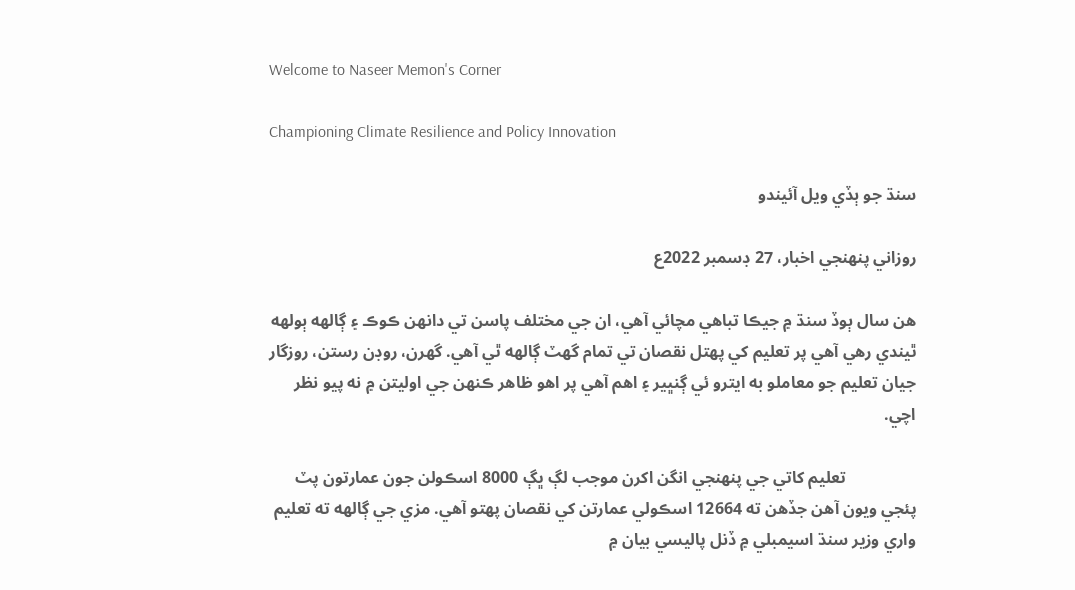Welcome to Naseer Memon's Corner

Championing Climate Resilience and Policy Innovation

سنڌ جو ٻڏي ويل آئيندو

روزاني پنهنجي اخبار، 27 ڊسمبر 2022ع

هن سال ٻوڏ سنڌ ۾ جيڪا تباهي مچائي آهي، ان جي مختلف پاسن تي دانهن ڪوڪ ۽ ڳالهه ٻولهه ٿيندي رهي آهي پر تعليم کي پهتل نقصان تي تمام گهٽ ڳالهه ٿي آهي. گهرن، روڊن رستن، روزگار جيان تعليم جو معاملو به ايترو ئي ڳنڀير ۽ اهم آهي پر اهو ظاهر ڪنهن جي اوليتن ۾ نه پيو نظر اچي.

                 تعليم کاتي جي پنهنجي انگن اکرن موجب لڳ ڀڳ 8000 اسڪولن جون عمارتون پٽ پئجي ويون آهن جڏهن ته 12664 اسڪولي عمارتن کي نقصان پهتو آهي. مزي جي ڳالهه ته تعليم واري وزير سنڌ اسيمبلي ۾ ڏنل پاليسي بيان ۾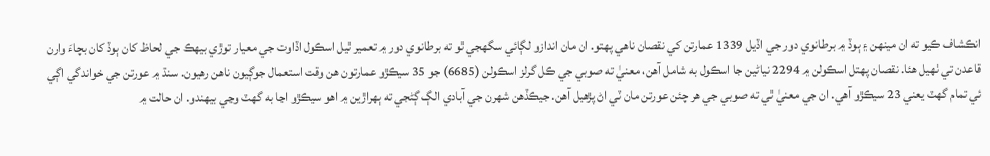انڪشاف ڪيو ته ان مينهن ۽ ٻوڏ ۾ برطانوي دور جي اڏيل 1339 عمارتن کي نقصان ناهي پهتو. ان مان اندازو لڳائي سگهجي ٿو ته برطانوي دور ۾ تعمير ٿيل اسڪول اڏاوت جي معيار توڙي بيهڪ جي لحاظ کان ٻوڏ کان بچاءَ وارن قاعدن تي ٺهيل هئا. نقصان پهتل اسڪولن ۾ 2294 نياڻين جا اسڪول به شامل آهن، معنيٰ ته صوبي جي ڪل گرلز اسڪولن (6685) جو 35 سيڪڙو عمارتون هن وقت استعمال جوڳيون ناهن رهيون. سنڌ ۾ عورتن جي خواندگي اڳي ئي تمام گهٽ يعني 23 سيڪڙو آهي. ان جي معنيٰ ٿي ته صوبي جي هر چئن عورتن مان ٽي اڻ پڙهيل آهن. جيڪڏهن شهرن جي آبادي الڳ ڳڻجي ته ٻهراڙين ۾ اهو سيڪڙو اڃا به گهٽ وڃي بيهندو. ان حالت ۾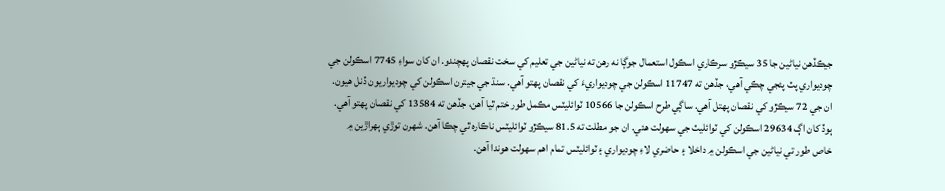جيڪڏهن نياڻين جا 35 سيڪڙو سرڪاري اسڪول استعمال جوڳا نه رهن ته نياڻين جي تعليم کي سخت نقصان پهچندو. ان کان سواءِ 7745 اسڪولن جي چوديواري پٽ پئجي چڪي آهي، جڏهن ته 11747 اسڪولن جي چوديواريءَ کي نقصان پهتو آهي. سنڌ جي جيترن اسڪولن کي چوديواريون ڏنل هيون. ان جي 72 سيڪڙو کي نقصان پهتل آهي. ساڳي طرح اسڪولن جا 10566 ٽوائليٽس مڪمل طور ختم ٿيا آهن، جڏهن ته 13584 کي نقصان پهتو آهي. ٻوڏ کان اڳ 29634 اسڪولن کي ٽوائليٽ جي سهولت هئي. ان جو مطلت ته 81.5 سيڪڙو ٽوائليٽس ناڪاره ٿي چڪا آهن. شهرن توڙي ٻهراڙين ۾ خاص طور تي نياڻين جي اسڪولن ۾ داخلا ۽ حاضري لاءِ چوديواري ۽ ٽوائليٽس تمام اهم سهولت هوندا آهن.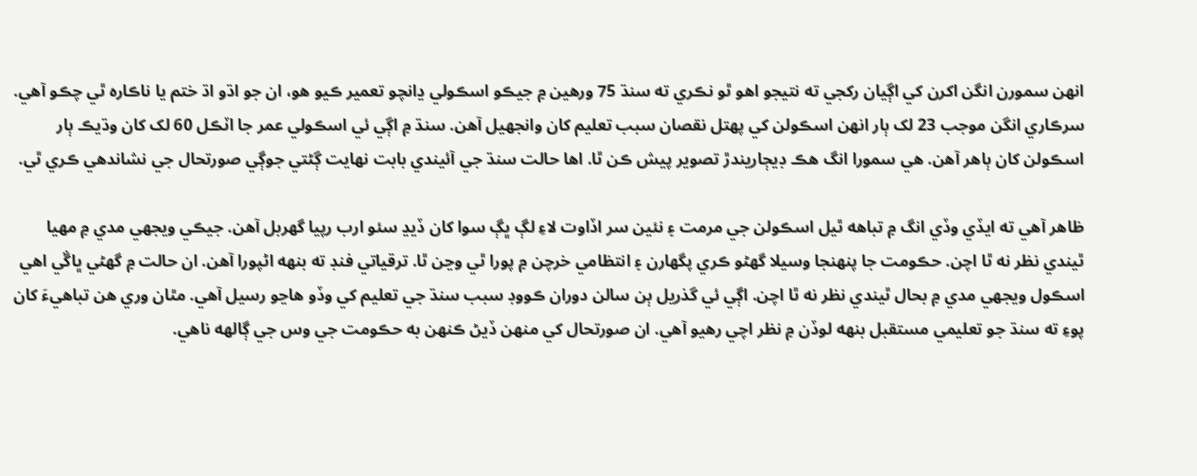انهن سمورن انگن اکرن کي اڳيان رکجي ته نتيجو اهو ٿو نڪري ته سنڌ 75 ورهين ۾ جيڪو اسڪولي ڍانچو تعمير ڪيو هو، ان جو اڌو اڌ ختم يا ناڪاره ٿي چڪو آهي. سرڪاري انگن موجب 23 لک ٻار انهن اسڪولن کي پهتل نقصان سبب تعليم کان وانجهيل آهن. سنڌ ۾ اڳي ئي اسڪولي عمر جا اٽڪل 60 لک کان وڌيڪ ٻار اسڪولن کان ٻاهر آهن. هي سمورا انگ هڪ ڊيڄاريندڙ تصوير پيش ڪن ٿا. اها حالت سنڌ جي آئيندي بابت نهايت ڳڻتي جوڳي صورتحال جي نشاندهي ڪري ٿي.

ظاهر آهي ته ايڏي وڏي انگ ۾ تباهه ٿيل اسڪولن جي مرمت ۽ نئين سر اڏاوت لاءِ لڳ ڀڳ سوا کان ڏيڍ سئو ارب رپيا گهربل آهن. جيڪي ويجهي مدي ۾ مهيا ٿيندي نظر نه ٿا اچن. حڪومت جا پنهنجا وسيلا گهڻو ڪري پگهارن ۽ انتظامي خرچن ۾ پورا ٿي وڃن ٿا. ترقياتي فنڊ ته بنهه اڻپورا آهن. ان حالت ۾ گهڻي ڀاڱي اهي اسڪول ويجهي مدي ۾ بحال ٿيندي نظر نه ٿا اچن. اڳي ئي گذريل ٻن سالن دوران ڪووڊ سبب سنڌ جي تعليم کي وڏو هاڃو رسيل آهي. مٿان وري هن تباهيءَ کان پوءِ ته سنڌ جو تعليمي مستقبل بنهه لوڏن ۾ نظر اچي رهيو آهي. ان صورتحال کي منهن ڏيڻ ڪنهن به حڪومت جي وس جي ڳالهه ناهي.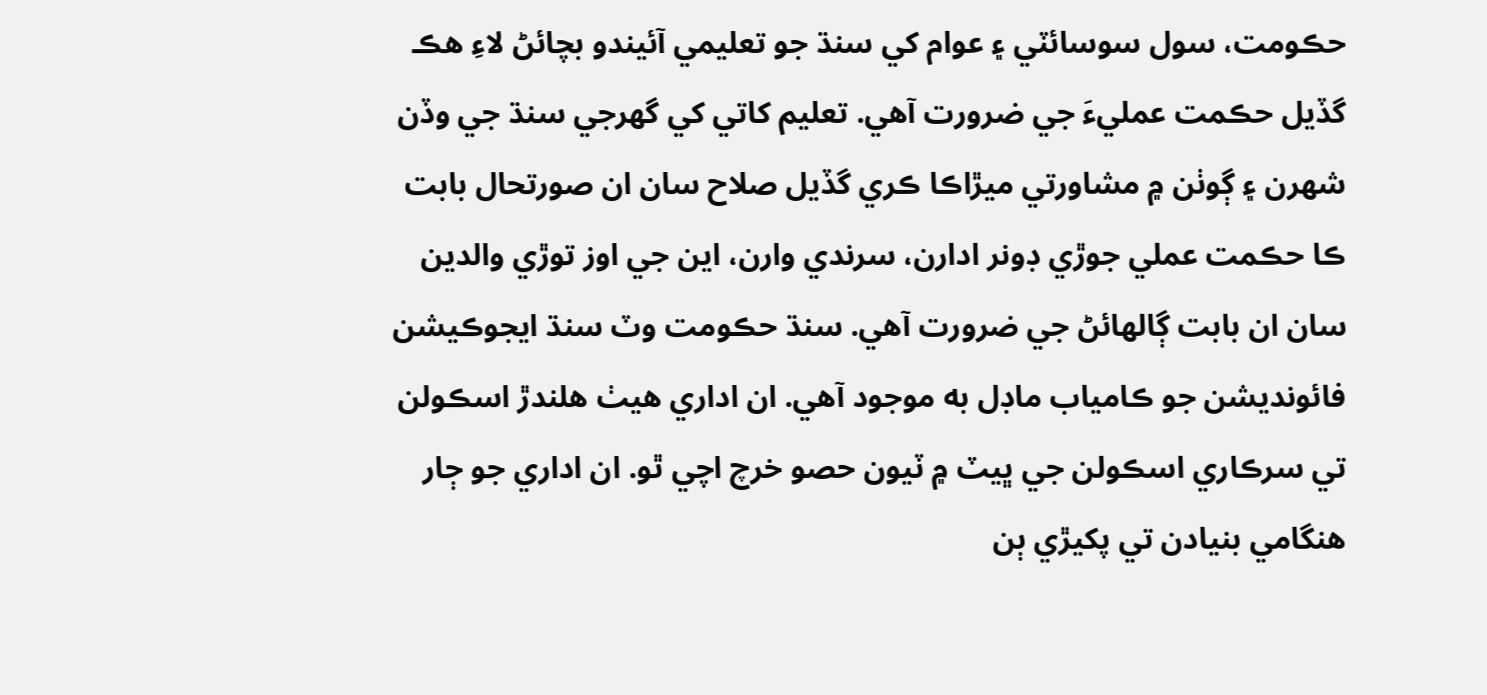حڪومت، سول سوسائٽي ۽ عوام کي سنڌ جو تعليمي آئيندو بچائڻ لاءِ هڪ گڏيل حڪمت عمليءَ جي ضرورت آهي. تعليم کاتي کي گهرجي سنڌ جي وڏن شهرن ۽ ڳوٺن ۾ مشاورتي ميڙاڪا ڪري گڏيل صلاح سان ان صورتحال بابت ڪا حڪمت عملي جوڙي ڊونر ادارن، سرندي وارن، اين جي اوز توڙي والدين سان ان بابت ڳالهائڻ جي ضرورت آهي. سنڌ حڪومت وٽ سنڌ ايجوڪيشن فائونديشن جو ڪامياب ماڊل به موجود آهي. ان اداري هيٺ هلندڙ اسڪولن تي سرڪاري اسڪولن جي ڀيٽ ۾ ٽيون حصو خرچ اچي ٿو. ان اداري جو ڄار هنگامي بنيادن تي پکيڙي ٻن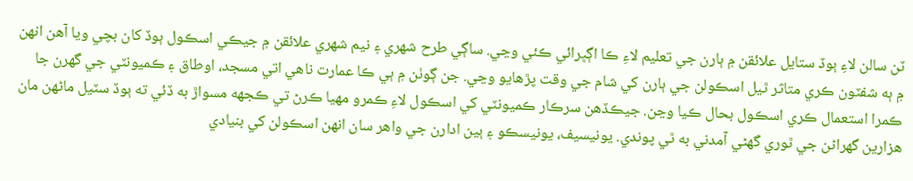ٽن سالن لاءِ ٻوڏ ستايل علائقن ۾ ٻارن جي تعليم لاءِ ڪا اڳڀرائي ڪئي وڃي. ساڳي طرح شهري ۽ نيم شهري علائقن ۾ جيڪي اسڪول ٻوڏ کان بچي ويا آهن انهن ۾ ٻه شفٽون ڪري متاثر ٿيل اسڪولن جي ٻارن کي شام جي وقت پڙهايو وڃي. جن ڳوٺن ۾ ٻي ڪا عمارت ناهي اتي مسجد، اوطاق ۽ ڪميونٽي جي گهرن جا ڪمرا استعمال ڪري اسڪول بحال ڪيا وڃن. جيڪڏهن سرڪار ڪميونٽي کي اسڪول لاءِ ڪمرو مهيا ڪرڻ تي ڪجهه مسواڙ به ڏئي ته ٻوڏ سٽيل ماڻهن مان هزارين گهراڻن جي ٿوري گهڻي آمدني به ٿي پوندي. يونيسيف، يونيسڪو ۽ ٻين ادارن جي واهر سان انهن اسڪولن کي بنيادي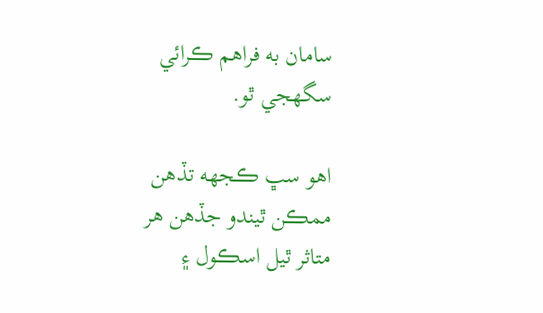سامان به فراهم ڪرائي سگهجي ٿو.

اهو سڀ ڪجهه تڏهن ممڪن ٿيندو جڏهن هر متاثر ٿيل اسڪول ۽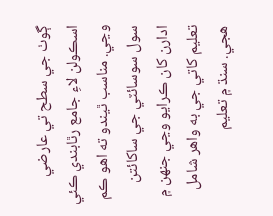ڳوٺ جي سطح تي عارضي اسڪولن لاءِ جامع رٿابندي ڪئي وڃي. مناسب ٿيندو ته اهو ڪم سول سوسائٽي جي ساکائتن ادارن کان ڪرايو وڃي جنهن ۾ تعليم کاتي جي به واهر شامل هجي. سنڌ ۾ تعليم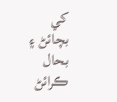کي بچائڻ ۽ بحال ڪرائڻ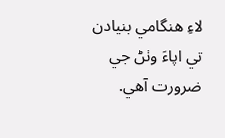لاءِ هنگامي بنيادن تي اپاءَ وٺڻ جي ضرورت آهي.